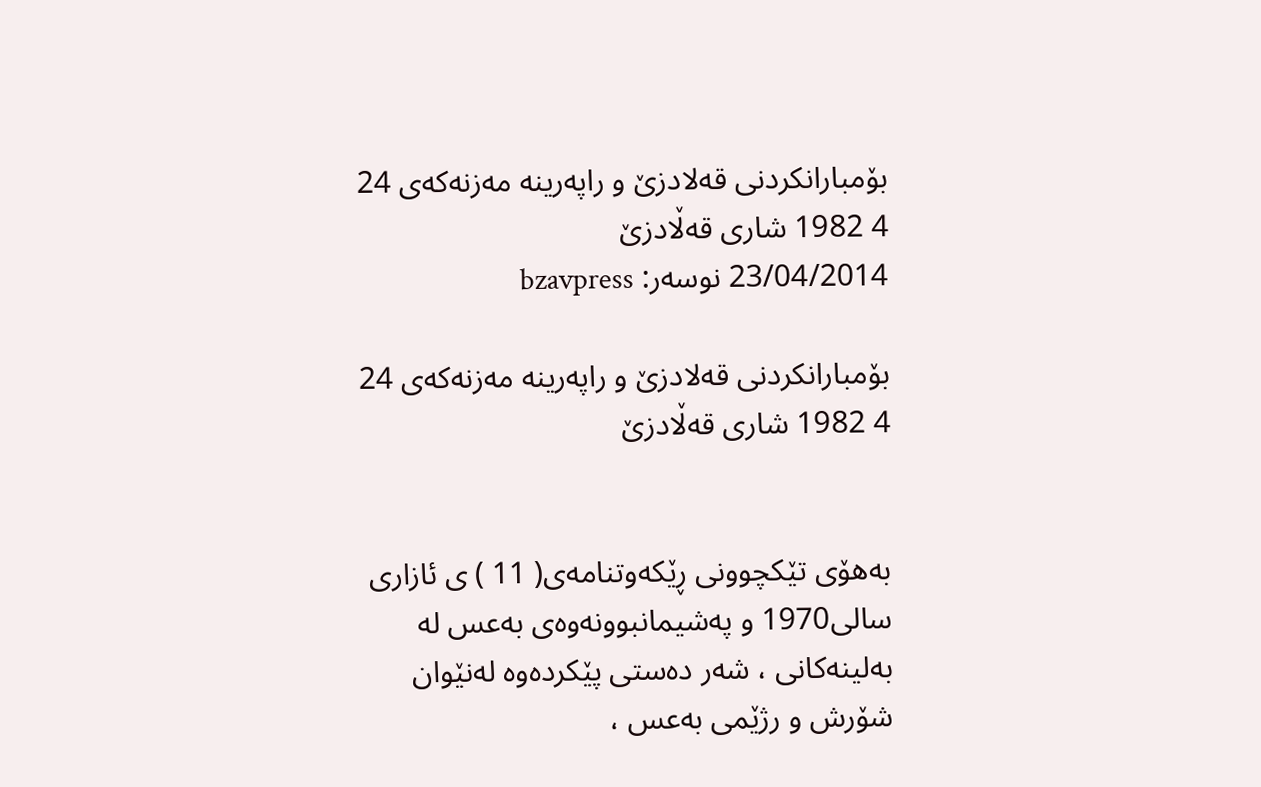بۆمبارانكردنی‌ قه‌لادزێ‌ و راپه‌رینه‌ مه‌زنه‌كه‌ی‌ 24 4 1982 شاری‌ قه‌ڵادزێ‌
23/04/2014 نوسەر: bzavpress

بۆمبارانكردنی‌ قه‌لادزێ‌ و راپه‌رینه‌ مه‌زنه‌كه‌ی‌ 24 4 1982 شاری‌ قه‌ڵادزێ‌


به‌هۆی‌ تێكچوونی‌ ڕێكه‌وتنامه‌ی‌( 11 ) ی‌ ئازاری‌ سالی‌1970 و په‌شیمانبوونه‌وه‌ی‌ به‌عس له‌ به‌لینه‌كانی‌ ، شه‌ر ده‌ستی‌ پێكرده‌وه‌ له‌نێوان شۆرش و رژێمی‌ به‌عس ،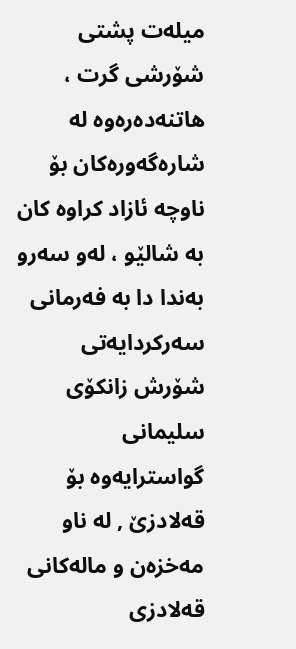میله‌ت پشتی‌ شۆرشی‌ گرت ، هاتنه‌ده‌ره‌وه‌ له‌ شاره‌گه‌وره‌كان بۆ ناوچه‌ ئازاد كراوه‌ كان به‌ شالێو ، له‌و سه‌رو به‌ندا دا به‌ فه‌رمانی‌ سه‌ركردایه‌تی‌ شۆرش زانكۆی‌ سلیمانی‌ گواسترایه‌وه‌ بۆ قه‌لادزێ‌ , له‌ ناو مه‌خزه‌ن و ماله‌كانی‌ قه‌لادزی‌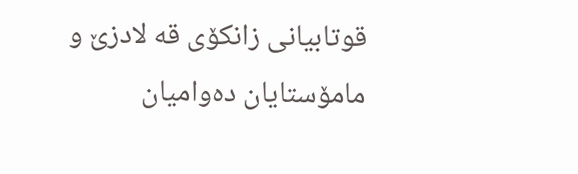قوتابیانی‌ زانكۆی‌ قه‌ لادزێ‌ و مامۆستایان ده‌وامیان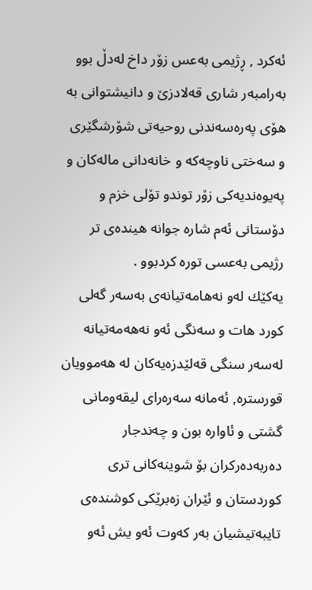ئه‌كرد , ڕژیمی‌ به‌عس زۆر داخ له‌دڵ بوو به‌رامبه‌ر شاری‌ قه‌لادزێ‌ و دانیشتوانی‌ به‌ هۆی‌ په‌ره‌سه‌ندنی‌ روحیه‌تی‌ شۆرشگێری و سه‌ختی‌ ناوچه‌كه‌ و خانه‌دانی‌ ماله‌كان و په‌یوه‌ندیه‌كی‌ زۆر توندو تۆلی‌ خزم و دۆستانی‌ ئه‌م شاره‌ جوانه‌ هینده‌ی‌ تر رژیمی‌ به‌عسی‌ توره‌ كردبوو .
یه‌كێك له‌و نه‌هامه‌تیانه‌ی‌ به‌سه‌ر گه‌لی‌ كورد هات و سه‌نگی‌ ئه‌و نه‌هه‌مه‌تیانه‌ له‌سه‌ر سنگی‌ قه‌لێدزه‌یه‌كان له‌ هه‌موویان قورستره‌, ئه‌مانه‌ سه‌ره‌رای‌ لیقه‌ومانی‌ گشتی‌ و ئاواره‌ بون و چه‌ندجار ده‌ربه‌ده‌ركران بۆ شوینه‌كانی‌ تری‌ كوردستان و ئێران زه‌برێكی‌ كوشنده‌ی‌ تایبه‌تیشیان به‌ر كه‌وت ئه‌و یش ئه‌و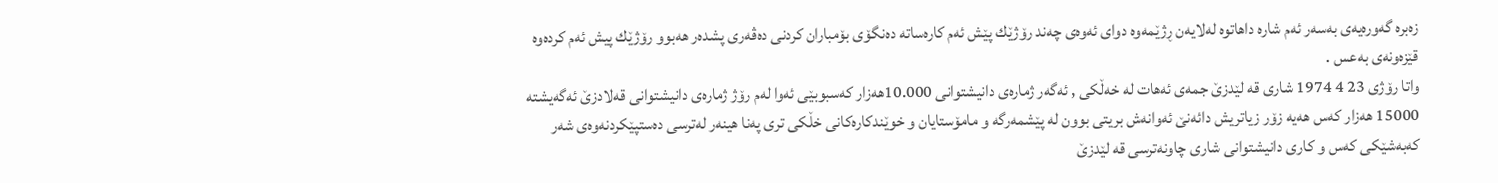زه‌بره‌ گه‌وره‌یه‌ی‌ به‌سه‌ر ئه‌م شاره‌ داهاتوه‌ له‌لایه‌ن ڕژێمه‌وه‌ دوای‌ ئه‌وه‌ی‌ چه‌ند رۆژێك پێش ئه‌م كاره‌ساته‌ ده‌نگۆی‌ بۆمباران كردنی‌ ده‌ڤه‌ری‌ پشده‌ر هه‌بوو رۆژێك پیش ئه‌م كرده‌وه‌ قێزه‌ونه‌ی‌ به‌عس .
واتا رۆژی‌ 23 4 1974 شاری‌ قه‌ لێدزێ‌ جمه‌ی‌ ئه‌هات له‌ خه‌ڵكی‌ , ئه‌گه‌ر ژماره‌ی‌ دانیشتوانی‌ 10.000هه‌زار كه‌سبوبێی‌ ئه‌وا له‌م رۆژ ژماره‌ی‌ دانیشتوانی‌ قه‌لادزێ‌ ئه‌گه‌یشته‌ 15000 هه‌زار كه‌س هه‌یه‌ زۆر زیاتریش دائه‌نێ‌ ئه‌وانه‌ش بریتی‌ بوون له‌ پێشمه‌رگه‌ و مامۆستایان و خوێندكاره‌كانی‌ خڵكی‌ تری‌ په‌نا هینه‌ر له‌ترسی‌ ده‌ستپێكردنه‌وه‌ی‌ شه‌ر كه‌به‌شێكی‌ كه‌س و كاری‌ دانیشتوانی‌ شاری‌ چاونه‌ترسی‌ قه‌ لێدزێ‌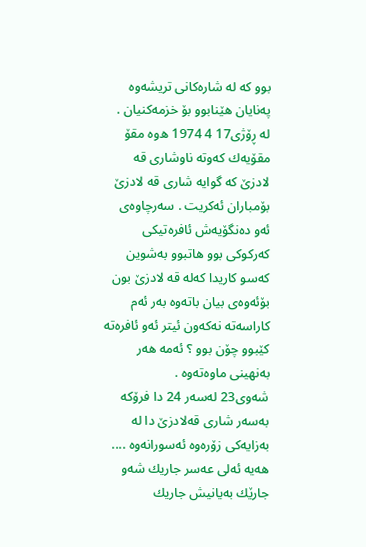بوو كه‌ له‌ شاره‌كانی‌ تریشه‌وه‌ په‌نایان هێنابوو بۆ خزمه‌كنیان .
له‌ ڕۆژی‌17 4 1974 ه‌وه‌ مقۆ مقۆیه‌ك كه‌وته‌ ناوشاری‌ قه‌ لادزێ‌ كه‌ گوایه‌ شاری‌ قه‌ لادزێ‌ بۆمباران ئه‌كریت . سه‌رچاوه‌ی‌ ئه‌و ده‌نگۆیه‌ش ئافره‌تیكی‌ كه‌ركوكی‌ بوو هاتبوو به‌شوین كه‌سو كاریدا كه‌له‌ قه‌ لادزێ‌ بون بۆئه‌وه‌ی‌ بیان باته‌وه‌ به‌ر ئه‌م كاراسه‌ته‌ نه‌كه‌ون ئیتر ئه‌و ئافره‌ته‌ كێبوو چۆن بوو ؟ ئه‌مه‌ هه‌ر به‌نهینی‌ ماوه‌ته‌وه‌ .
شه‌وی‌23 له‌سه‌ر 24 دا فرۆكه‌ به‌سه‌ر شاری‌ قه‌لادزێ‌ دا له‌ به‌زایه‌كی‌ زۆره‌وه‌ ئه‌سورانه‌وه‌ .... هه‌یه‌ ئه‌لی‌ عه‌سر جاریك شه‌و جارێك به‌یانیش جاریك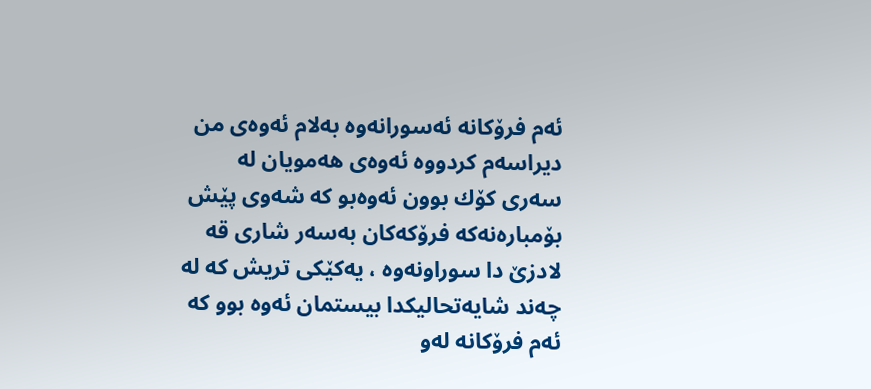ئه‌م فرۆكانه‌ ئه‌سورانه‌وه‌ به‌لام ئه‌وه‌ی‌ من دیراسه‌م كردووه‌ ئه‌وه‌ی‌ هه‌مویان له‌ سه‌ری‌ كۆك بوون ئه‌وه‌بو كه‌ شه‌وی‌ پێش بۆمباره‌نه‌كه‌ فرۆكه‌كان به‌سه‌ر شاری‌ قه‌ لادزێ‌ دا سوراونه‌وه‌ ، یه‌كێكی‌ تریش كه‌ له‌ چه‌ند شایه‌تحالیكدا بیستمان ئه‌وه‌ بوو كه‌ ئه‌م فرۆكانه‌ له‌و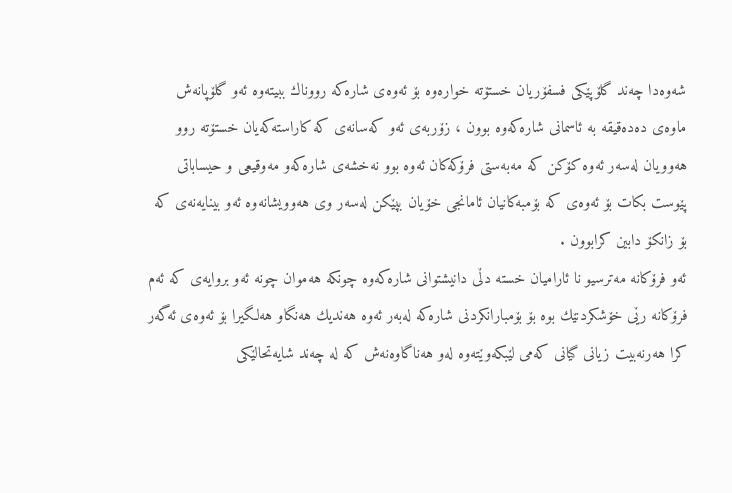شه‌وه‌دا چه‌ند گلۆپێكی‌ فسفۆریان خستۆته‌ خواره‌وه‌ بۆ ئه‌وه‌ی‌ شاره‌كه‌ رووناك ببیته‌وه‌ ئه‌و گلۆپانه‌ش ماوه‌ی‌ ده‌ده‌قیقه‌ به‌ ئاسمانی‌ شاره‌كه‌وه‌ بوون ، زۆربه‌ی‌ ئه‌و كه‌سانه‌ی‌ كه‌ كاراسته‌كه‌یان خستۆته‌ روو هه‌وویان له‌سه‌ر ئه‌وه‌ كۆكن كه‌ مه‌به‌ستی‌ فرۆكه‌كان ئه‌وه‌ بوو نه‌خشه‌ی‌ شاره‌كه‌و مه‌وقیعی‌ و حیساباتی‌ پێوست بكات بۆ ئه‌وه‌ی‌ كه‌ بۆمبه‌كانیان ئامانجی‌ خۆیان بپێكن له‌سه‌ر وی‌ هه‌وویشانه‌وه‌ ئه‌و بینایه‌نه‌ی‌ كه‌ بۆ زانكۆ دابین كرابوون .
ئه‌و فرۆكانه‌ مه‌ترسیو نا ئارامیان خسته‌ دڵی‌ دانیشتوانی‌ شاره‌كه‌وه‌ چونكه‌ هه‌موان چونه‌ ئه‌و بروایه‌ی‌ كه‌ ئه‌م فرۆكانه‌ رێی‌ خۆشكردنێك بوه‌ بۆ بۆمبارانكردنی‌ شاره‌كه‌ له‌به‌ر ئه‌وه‌ هه‌ندیك هه‌نگاو هه‌لگیرا بۆ ئه‌وه‌ی‌ ئه‌گه‌ر كرا هه‌رنه‌بیت زیانی‌ گیانی‌ كه‌می‌ لێبكه‌وێته‌وه‌ له‌و هه‌ناگاوه‌نه‌ش كه‌ له‌ چه‌ند شایه‌تحالێكی‌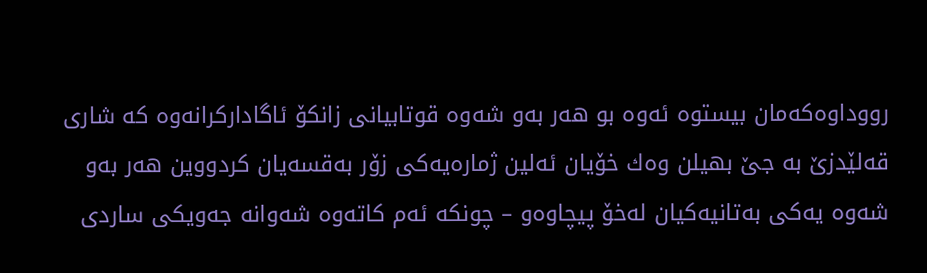رووداوه‌كه‌مان بیستوه‌ ئه‌وه‌ بو هه‌ر به‌و شه‌وه‌ قوتابیانی‌ زانكۆ ئاگاداركرانه‌وه‌ كه‌ شاری‌ قه‌لێدزێ‌ به‌ جێ بهیلن وه‌ك خۆیان ئه‌لین ژماره‌یه‌كی‌ زۆر به‌قسه‌یان كردووین هه‌ر به‌و شه‌وه‌ یه‌كی‌ به‌تانیه‌كیان له‌خۆ پیچاوه‌و – چونكه‌ ئه‌م كاته‌وه‌ شه‌وانه‌ جه‌ویكی‌ ساردی‌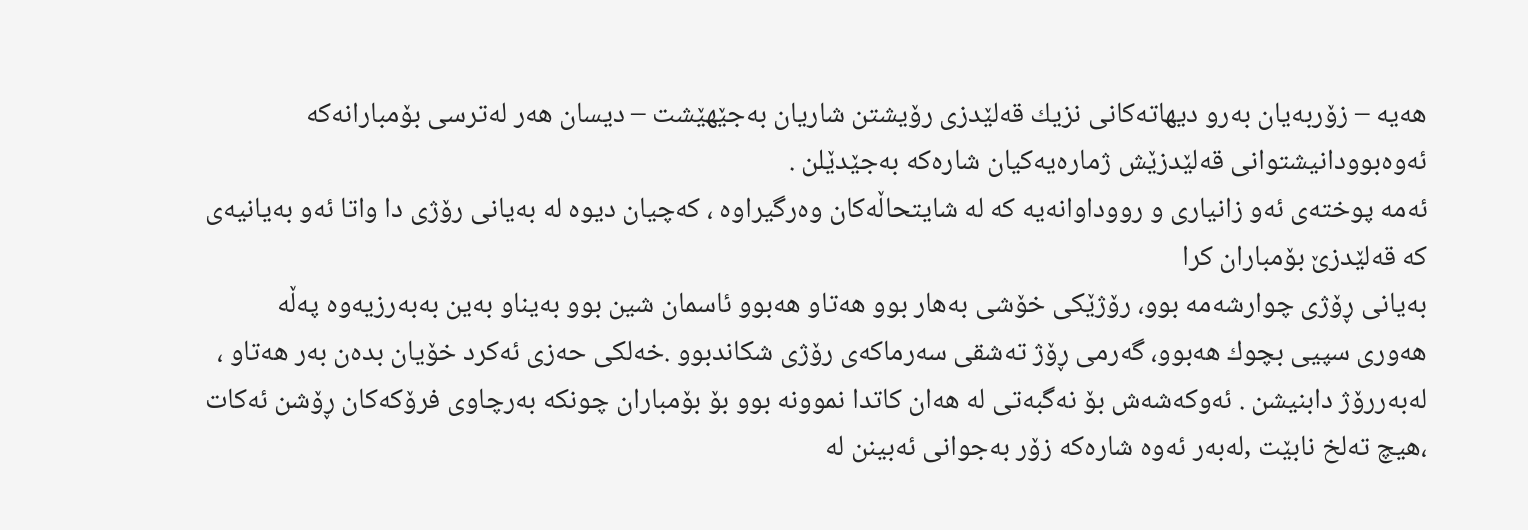هه‌یه‌ – زۆربه‌یان به‌رو دیهاته‌كانی‌ نزیك قه‌لێدزی‌ رۆیشتن شاریان به‌جێهێشت – دیسان هه‌ر له‌ترسی‌ بۆمبارانه‌كه‌ ئه‌وه‌بوودانیشتوانی‌ قه‌لێدزێش ژماره‌یه‌كیان شاره‌كه‌ به‌جێدێلن .
ئه‌مه‌ پوخته‌ی‌ ئه‌و زانیاری‌ و رووداوانه‌یه‌ كه‌ له‌ شایتحاڵه‌كان وه‌رگیراوه‌ ، كه‌چیان دیوه‌ له‌ به‌یانی‌ رۆژی‌ دا واتا ئه‌و به‌یانیه‌ی‌ كه‌ قه‌لێدزێ‌ بۆمباران كرا
به‌یانی‌ ڕۆژی‌ چوارشه‌مه‌ بوو، رۆژێكی‌ خۆشی‌ به‌هار بوو هه‌تاو هه‌بوو ئاسمان شین بوو به‌یناو به‌ین به‌به‌رزیه‌وه‌ په‌ڵه‌ هه‌وری‌ سپیی‌ بچوك هه‌بوو، گه‌رمی‌ ڕۆژ ته‌شقی‌ سه‌رماكه‌ی‌ رۆژی‌ شكاندبوو .خه‌لكی‌ حه‌زی‌ ئه‌كرد خۆیان بده‌ن به‌ر هه‌تاو ، له‌به‌ررۆژ دابنیشن . ئه‌وكه‌شه‌ش بۆ نه‌گبه‌تی‌ له‌ هه‌ان كاتدا نموونه‌ بوو بۆ بۆمباران چونكه‌ به‌رچاوی‌ فرۆكه‌كان ڕۆشن ئه‌كات ،هیچ ته‌لخ نابێت ,له‌به‌ر ئه‌وه‌ شاره‌كه‌ زۆر به‌جوانی‌ ئه‌بینن له‌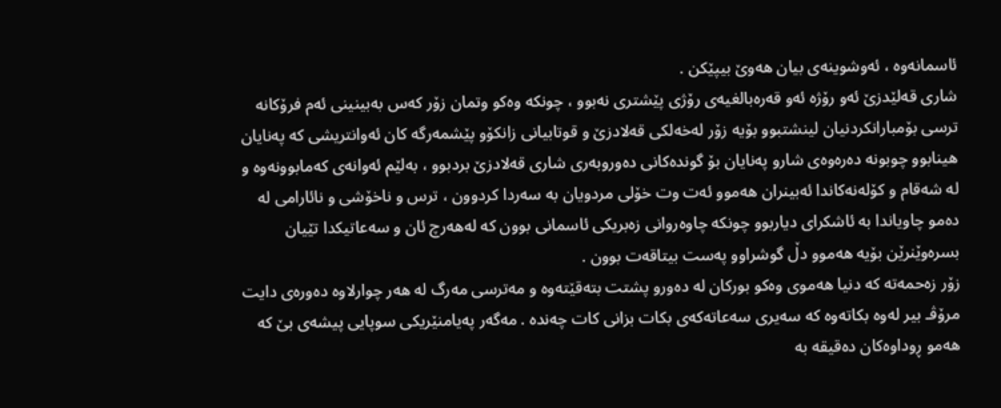ئاسمانه‌وه‌ ، ئه‌وشوینه‌ی‌ بیان هه‌وێ‌ بیپێكن .
شاری‌ قه‌لێدزێ‌ ئه‌و رۆژه‌ ئه‌و قه‌ره‌بالغیه‌ی‌ رۆژی‌ پێشتری‌ نه‌بوو ، چونكه‌ وه‌كو وتمان زۆر كه‌س به‌بینینی‌ ئه‌م فرۆكانه‌ ترسی‌ بۆمبارانكردنیان لینشتبوو بۆیه‌ زۆر له‌خه‌لكی‌ قه‌لادزێ‌ و قوتابیانی‌ زانكۆو پێشمه‌رگه‌ كان ئه‌وانتریشی‌ كه‌ په‌نایان هینابوو چوبونه‌ ده‌ره‌وه‌ی‌ شارو په‌نایان بۆ گونده‌كانی‌ ده‌وروبه‌ری‌ شاری‌ قه‌لادزێ‌ بردبوو ، به‌لێم ئه‌وانه‌ی‌ كه‌مابوونه‌وه‌ و له‌ شه‌قام و كۆله‌نه‌كاندا ئه‌بینران هه‌موو ئه‌ت وت خۆلی‌ مردویان به‌ سه‌ردا كردوون ، ترس و ناخۆشی و نائارامی‌ له‌ ده‌مو چاویاندا به‌ ئاشكرای‌ دیاربوو چونكه‌ چاوه‌روانی‌ زه‌بریكی‌ ئاسمانی‌ بوون كه‌ له‌هه‌رچ ئان و سه‌عاتیكدا تێیان بسره‌وێنرێن بۆیه‌ هه‌موو دڵ گوشراوو په‌ست بیتاقه‌ت بوون .
زۆر زه‌حمه‌ته‌ كه‌ دنیا هه‌موی‌ وه‌كو بوركان له‌ ده‌ورو پشتت بته‌قێته‌وه‌ و مه‌ترسی‌ مه‌رگ له‌ هه‌ر چوارلاوه‌ ده‌وره‌ی‌ دایت مرۆڤـ بیر له‌وه‌ بكاته‌وه‌ كه‌ سه‌یری‌ سه‌عاته‌كه‌ی‌ بكات بزانی‌ كات چه‌نده‌ . مه‌گه‌ر په‌یامنێریكی‌ سوپایی‌ پیشه‌ی‌ بێ‌ كه‌ هه‌مو ڕوداوه‌كان ده‌قیقه‌ به‌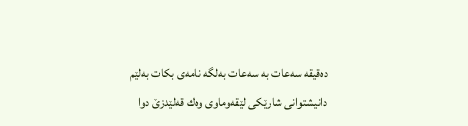ده‌قیقه‌ سه‌عات به‌ سه‌عات به‌لگه‌ نامه‌ی‌ بكات به‌لێم دانیشتوانی‌ شارێكی‌ لێقه‌وماوی‌ وه‌ك قه‌لێدزێ‌ دوا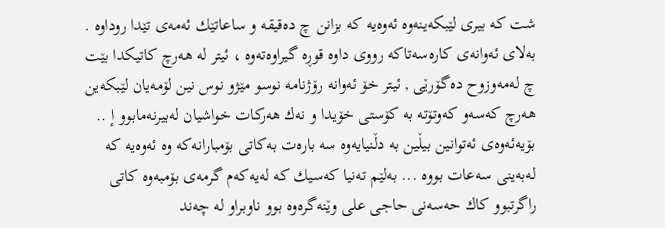شت كه‌ بیری‌ لێبكه‌ینه‌وه‌ ئه‌وه‌یه‌ كه‌ بزانن چ ده‌قیقه‌ و ساعاتێك ئه‌مه‌ی‌ تێدا روداوه‌ . به‌لای‌ ئه‌وانه‌ی‌ كاره‌سه‌تاكه‌ رووی‌ داوه‌ قوڕه‌ گیراوه‌ته‌وه‌ ، ئیتر له‌ هه‌رچ كاتیكدا بێت چ له‌مه‌وزوح ده‌گۆرێی‌ , ئیتر خۆ ئه‌وانه‌ رۆژنامه‌ نوسو مێژو نوس نین لۆمه‌یان لێبكه‌ین هه‌رچ كه‌سه‌و كه‌وتۆته‌ به‌ كۆستی‌ خۆیدا و نه‌ك هه‌ركات خواشیان له‌بیرنه‌مابوو إ .. بۆیه‌ئه‌وه‌ی‌ ئه‌توانین بیڵین به‌ دڵنیایه‌وه‌ سه‌ باره‌ت به‌كاتی‌ بۆمبارانه‌كه‌ وه‌ ئه‌وه‌یه‌ كه‌ له‌به‌ینی‌ سه‌عات بووه‌ ... به‌لێم ته‌نیا كه‌سیك كه‌ له‌یه‌كه‌م گرمه‌ی‌ بۆمبه‌وه‌ كاتی‌ راگرتبوو كاك حه‌سه‌نی‌ حاجی‌ علی‌ وێنه‌گره‌وه‌ بوو ناوبراو له‌ چه‌ند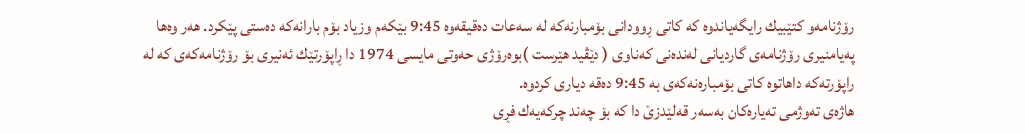رۆژنامه‌و كتێبیك رایگه‌یاندوه‌ كه‌ كاتی‌ ڕوودانی‌ بۆمبارنه‌كه‌ له‌ سه‌عات ده‌قیقه‌وه‌ 9:45 بێكه‌م وزیاد بۆم بارانه‌كه‌ ده‌ستی‌ پێكرد. هه‌ر وه‌ها په‌یامنیری‌ رۆژنامه‌ی‌ گاردیانی‌ له‌نده‌نی‌ كه‌ناوی‌ ( دێڤید هێرست )بوه‌رۆژی‌ حه‌وتی‌ مایسی‌ 1974 دا ڕاپۆرتێك ئه‌نیری‌ بۆ رۆژنامه‌كه‌ی‌ كه‌ له‌ راپۆرته‌كه‌ داهاتوه‌ كاتی‌ بۆمباره‌نه‌كه‌ی‌ به‌ 9:45 ده‌قه‌ دیاری‌ كردوه‌.
هاژه‌ی‌ ته‌وژمی‌ ته‌یاره‌كان به‌سه‌ر قه‌لێدزێ‌ دا كه‌ بۆ چه‌ند چركه‌یه‌ك فڕی‌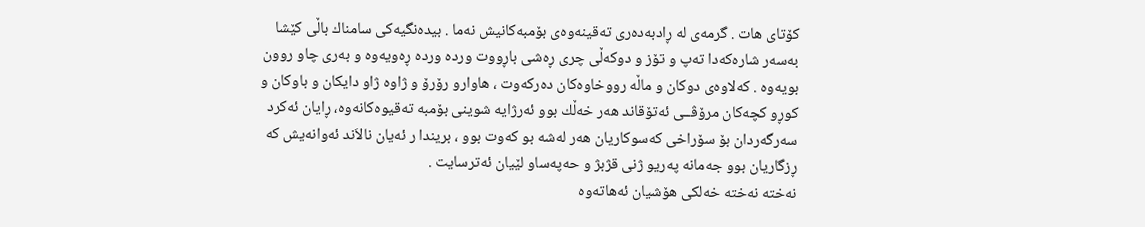كۆتای‌ هات . گرمه‌ی‌ له‌ ڕادبه‌ده‌ری‌ ته‌قینه‌وه‌ی‌ بۆمبه‌كانیش نه‌ما . بیده‌نگیه‌كی‌ سامناك باڵی‌ كێشا به‌سه‌ر شاره‌كه‌دا ته‌پ و تۆز و دوكه‌ڵی‌ چری‌ ڕه‌شی‌ باڕووت ورده‌ ورده‌ ڕه‌ویه‌وه‌ و به‌ری‌ چاو روون بویه‌وه‌ . كه‌لاوه‌ی‌ دوكان و ماڵه‌ رووخاوه‌كان ده‌ركه‌وت ، هاوارو رۆرۆ و ژاوه‌ ژاو دایكان و باوكان و كوڕو كچه‌كان مرۆڤــی‌ ئه‌تۆقاند هه‌ر خه‌ڵك بوو ئه‌رژایه‌ شوینی‌ بۆمبه‌ ته‌قیوه‌كانه‌وه‌، ڕایان ئه‌كرد سه‌رگه‌ردان بۆ سۆراخی‌ كه‌سوكاریان هه‌ر له‌شه‌ بو كه‌وت بوو ، بریندا ر ئه‌یان نالاَند ئه‌وانه‌یش كه‌ ڕزگاریان بوو جه‌مانه‌ په‌ریو ژنی‌ قژبژ و حه‌په‌ساو لێیان ئه‌ترسایت .
نه‌خته‌ نه‌خته‌ خه‌لكی‌ هۆشیان ئه‌هاته‌وه‌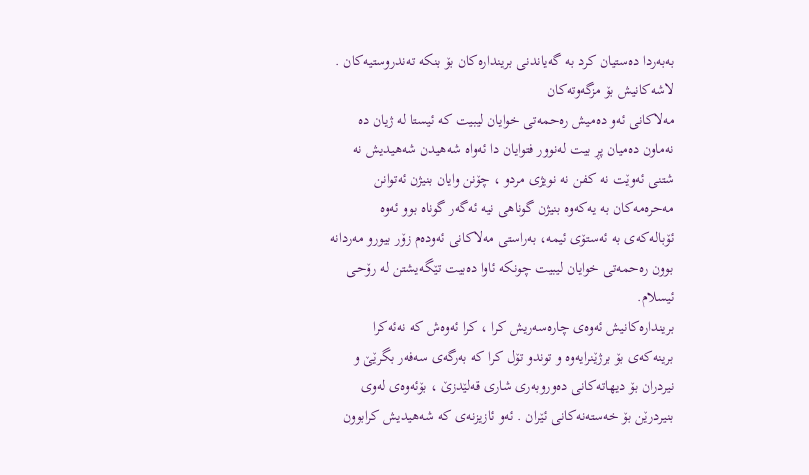به‌به‌ردا ده‌ستیان كرد به‌ گه‌یاندنی‌ برینداره‌كان بۆ بنكه‌ ته‌ندروستیه‌كان . لاشه‌كانیش بۆ مزگه‌وته‌كان
مه‌لاكانی‌ ئه‌و ده‌میش ره‌حمه‌تی‌ خوایان لیبیت كه‌ ئیستا له‌ ژیان ده‌ نه‌ماون ده‌میان پڕ بیت له‌نوور فتوایان دا ئه‌واه‌ شه‌هیدن شه‌هیدیش نه‌ شتنی‌ ئه‌وێت نه‌ كفن نه‌ نویژی‌ مردو ، چۆنن وایان بنیژن ئه‌توانن مه‌حره‌مه‌كان به‌ یه‌كه‌وه‌ بنیژن گوناهی‌ نیه‌ ئه‌گه‌ر گوناه بوو ئه‌وه‌ ئۆباله‌كه‌ی‌ به‌ ئه‌ستۆی‌ ئیمه‌، به‌راستی‌ مه‌لاكانی‌ ئه‌وده‌م زۆر بیورو مه‌ردانه‌ بوون ره‌حمه‌تی‌ خوایان لیبیت چونكه‌ ئاوا ده‌بیت تێگه‌یشتن له‌ رۆحـی‌ ئیسلام.
برینداره‌كانیش ئه‌وه‌ی‌ چاره‌سه‌ریش كرا ، كرا ئه‌وه‌ش كه‌ نه‌ئه‌كرا برینه‌كه‌ی‌ بۆ برژێنرایه‌وه‌ و توندو تۆل كرا كه‌ به‌رگه‌ی‌ سه‌فه‌ر بگرێێ‌ و نیردران بۆ دیهاته‌كانی‌ ده‌وروبه‌ری‌ شاری‌ قه‌لێدزێ‌ ، بۆئه‌وه‌ی‌ له‌وی‌ بنیردرێن بۆ خه‌سته‌نه‌كانی‌ ئێران . ئه‌و ئازیزنه‌ی‌ كه‌ شه‌هیدیش كرابوون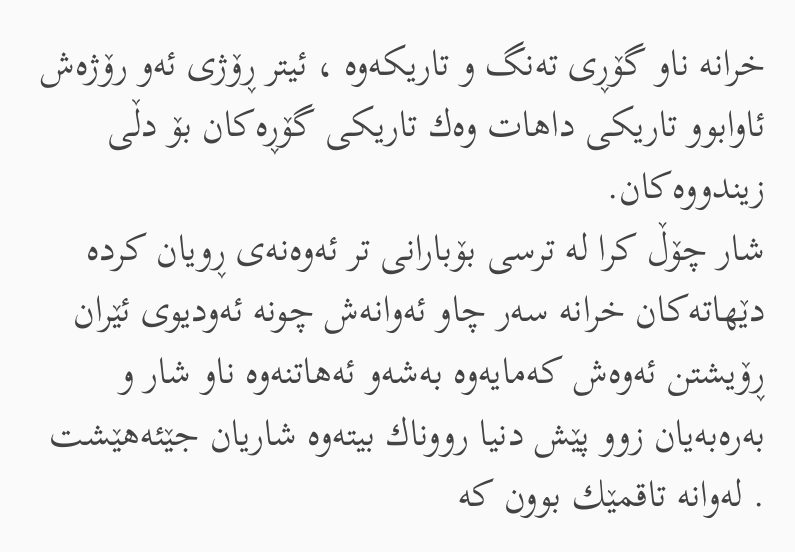خرانه‌ ناو گۆڕی‌ ته‌نگ و تاریكه‌وه‌ ، ئیتر ڕۆژی‌ ئه‌و رۆژه‌ش ئاوابوو تاریكی‌ داهات وه‌ك تاریكی‌ گۆڕه‌كان بۆ دڵی‌ زیندووه‌كان.
شار چۆڵ كرا له‌ ترسی‌ بۆبارانی‌ تر ئه‌وه‌نه‌ی‌ ڕویان كرده‌ دێهاته‌كان خرانه‌ سه‌ر چاو ئه‌وانه‌ش چونه‌ ئه‌ودیوی‌ ئێران ڕۆیشتن ئه‌وه‌ش كه‌مایه‌وه‌ به‌شه‌و ئه‌هاتنه‌وه‌ ناو شار و به‌ره‌به‌یان زوو پێش دنیا رووناك بیته‌وه‌ شاریان جێئه‌هێشت . له‌وانه‌ تاقمێك بوون كه‌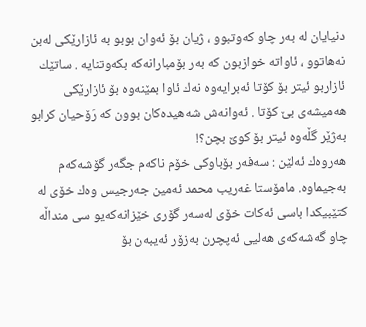دنیایان له‌ به‌ر چاو كه‌وتبوو ، ژیان بۆ ئه‌وان بوبو به‌ ئازارێكی‌ له‌بن نه‌هاتوو ، ئاواته‌ خوازبون كه‌ به‌ر بۆمبارانه‌كه‌ بكه‌وتنایه‌ . ساتێك ئازاربو ئیتر بۆ كۆتا ئه‌برایه‌وه‌ نه‌ك ئاوا بمێنه‌وه‌ بۆ ئازارێكی‌ هه‌میشه‌ی‌ بێ‌ كۆتا . ئه‌وانه‌ش شه‌هیده‌كان بوون كه‌ رَۆحیان كرابو به‌ژێر گڵه‌وه‌ ئیتر بۆ كوێ‌ بچن؟!
هه‌روه‌ك ئه‌لێن : سه‌فه‌ر بۆباوكی‌ خۆم ناكه‌م جگه‌ر گۆشه‌كه‌م به‌جیماوه‌. مامۆستا غه‌ریب محمد ئه‌مین جه‌رجیس وه‌ك خۆی‌ له‌ كتێبیكدا باسی‌ ئه‌كات خۆی‌ له‌سه‌ر گۆری‌ خێزانه‌كه‌یو سی‌ منداڵه‌ چاو گه‌شه‌كه‌ی‌ هه‌لیی‌ ئه‌پچرن به‌زۆر ئه‌یبه‌ن بۆ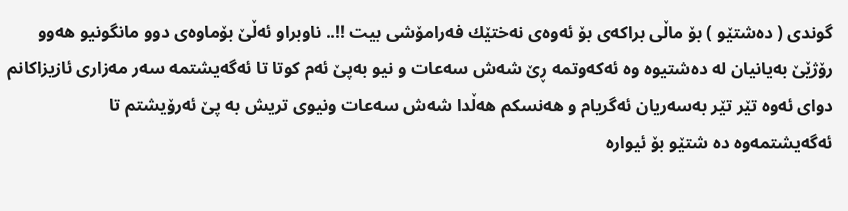گوندی‌ ( ده‌شتێو ) بۆ ماڵی‌ براكه‌ی‌ بۆ ئه‌وه‌ی‌ نه‌ختێك فه‌رامۆشی‌ بیت !!.. ناوبراو ئه‌ڵێ‌ بۆماوه‌ی‌ دوو مانگونیو هه‌وو رۆژێێ‌ به‌یانیان له‌ ده‌شتیوه‌ وه‌ ئه‌كه‌وتمه‌ ڕێ‌ شه‌ش سه‌عات و نیو به‌پێ ئه‌م كوتا تا ئه‌گه‌یشتمه‌ سه‌ر مه‌زاری‌ ئازیزاكانم دوای‌ ئه‌وه‌ تێر تێر به‌سه‌ریان ئه‌گریام و هه‌نسكم هه‌ڵدا شه‌ش سه‌عات ونیوی‌ تریش به‌ پێ ئه‌رۆیشتم تا ئه‌گه‌یشتمه‌وه‌ ده‌ شتێو بۆ ئیواره‌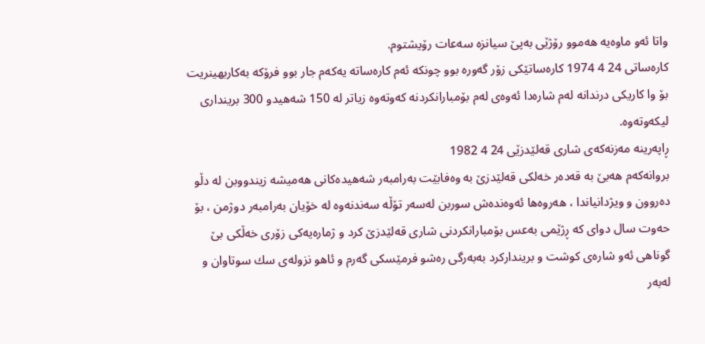واتا ئه‌و ماوه‌یه‌ هه‌موو رۆژێی‌ به‌پێ سیانزه‌ سه‌عات رۆیشتوم.
كاره‌ساتی‌ 24 4 1974 كاره‌ساتێكی‌ زۆر گه‌وره‌ بوو چونكه‌ ئه‌م كاره‌ساته‌ یه‌كه‌م جار بوو فرۆكه‌ به‌كاربهینریت بۆ وا كاریكی‌ درندانه‌ له‌م شاره‌دا ئه‌وه‌ی‌ له‌م بۆمبارانكردنه‌ كه‌وته‌وه‌ زیاتر له‌ 150 شه‌هیدو 300 برینداری‌ لیكه‌وته‌وه‌.
ڕاپه‌رینه‌ مه‌زنه‌كه‌ی‌ شاری‌ قه‌لێدزێی‌ 24 4 1982
بروانه‌كه‌م هه‌بێ به‌ قه‌ده‌ر خه‌لكی‌ قه‌لێدزێ‌ به‌ وه‌فابێت به‌رامبه‌ر شه‌هیده‌كانی‌ هه‌میشه‌ زیندووبن له‌ دڵو ده‌روون و ویژدانیاندا ، هه‌روه‌ها ئه‌وه‌نده‌ش سوربن له‌سه‌ر تۆڵه‌ سه‌ندنه‌وه‌ له‌ خۆیان به‌رامبه‌ر دوژمن ، بۆ حه‌وت سال دوای‌ كه‌ ڕژێمی‌ به‌عس بۆمبارانكردنی‌ شاری‌ قه‌لێدزێ‌ كرد و ژماره‌یه‌كی‌ زۆری‌ خه‌ڵكی‌ بێ‌ گوناهی‌ ئه‌و شاره‌ی‌ كوشت و برینداركرد به‌به‌رگی‌ ره‌شو فرمێسكی‌ گه‌رم و ئاهو نزوله‌ی‌ سك سوتاوان و له‌به‌ر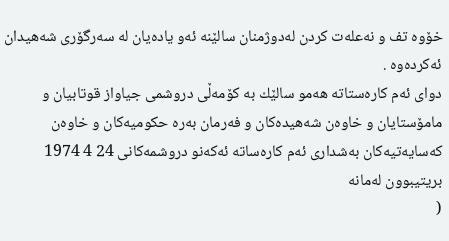خۆوه‌ تف و نه‌عله‌ت كردن له‌دوژمنان سالێنه‌ ئه‌و یاده‌یان له‌ سه‌رگۆری‌ شه‌هیدان ئه‌كرده‌وه‌ .
دوای‌ ئه‌م كاره‌ستاته‌ هه‌مو سالێك به‌ كۆمه‌ڵی‌ دروشمی‌ جیاواز قوتابیان و مامۆستایان و خاوه‌ن شه‌هیده‌كان و فه‌رمان به‌ره‌ حكومیه‌كان و خاوه‌ن كه‌سایه‌تیه‌كان به‌شداری‌ ئه‌م كاره‌ساته‌ ئه‌كه‌نو دروشمه‌كانی‌ 24 4 1974 بریتیبوون له‌مانه‌
(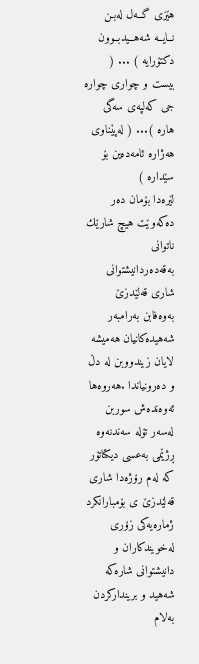هێزی‌ گــه‌ل له‌بـن نــایــه‌ شه‌هــیدبــوون دكتۆرایه‌ ) ... ( بیست و چواری‌ چواره‌ جی‌ كه‌لپه‌ی‌ سه‌گی‌ هاره‌ )... ( له‌پێناوی‌ هه‌ژاره‌ ئامه‌ده‌ین بۆ سێداره‌ )
لێره‌دا بۆمان ده‌ر ده‌كه‌وێت هیچ شارێك ناتوانی‌ به‌قه‌ده‌ردانیشتوانی‌ شاری‌ قه‌لێدزێ‌ به‌وه‌فابن به‌رامبه‌ر شه‌هیده‌كانیان هه‌میشه‌ لایان زیندووبن له‌ دڵ و ده‌رونیاندا .هه‌روه‌ها ئه‌وه‌نده‌ش سوربن له‌سه‌ر تۆله‌ سه‌ندنه‌وه‌ ڕژێمی‌ به‌عسی‌ دیكتاتۆر كه‌ له‌م رۆژه‌دا شاری‌ قه‌لێدزێ‌ ی‌ بۆمبارانكرد ژماره‌یه‌كی‌ زۆری‌ له‌خویندكاران و دانیشتوانی‌ شاره‌كه‌ شه‌هید و برینداركردن به‌لام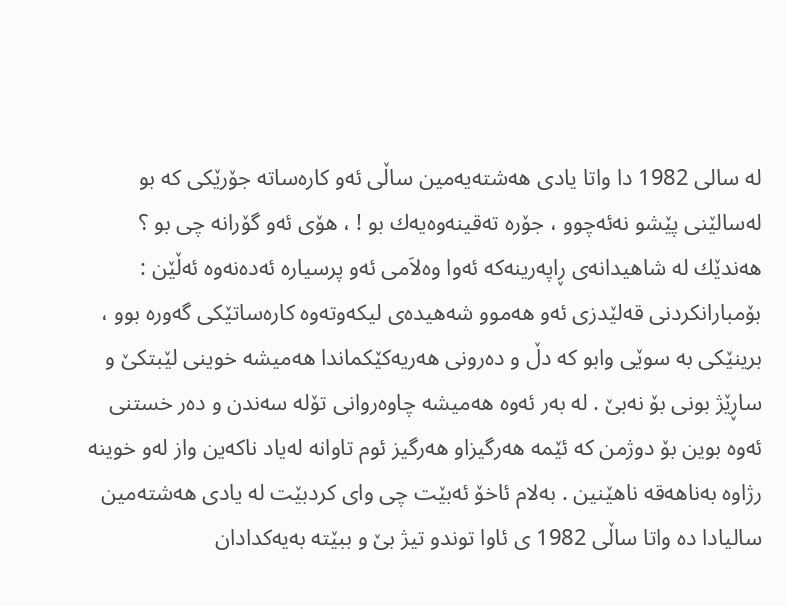له‌ سالی‌ 1982 دا واتا یادی‌ هه‌شته‌یه‌مین ساڵی‌ ئه‌و كاره‌ساته‌ جۆرێكی‌ كه‌ بو له‌سالێنی‌ پێشو نه‌ئه‌چوو ، جۆره‌ ته‌قینه‌وه‌یه‌ك بو ! ، هۆی‌ ئه‌و گۆرانه‌ چی‌ بو ؟ هه‌ندێك له‌ شاهیدانه‌ی‌ ڕاپه‌رینه‌كه‌ ئه‌وا وه‌لاَمی‌ ئه‌و پرسیاره‌ ئه‌ده‌نه‌وه‌ ئه‌ڵێن : بۆمبارانكردنی‌ قه‌لێدزی‌ ئه‌و هه‌موو شه‌هیده‌ی‌ لیكه‌وته‌وه‌ كاره‌ساتێكی‌ گه‌وره‌ بوو ، برینێكی‌ به‌ سوێی‌ وابو كه‌ دڵ و ده‌رونی‌ هه‌ریه‌كێكماندا هه‌میشه‌ خوینی‌ لێبتكێ‌ و ساڕێژ بونی‌ بۆ نه‌بێ‌ . له‌ به‌ر ئه‌وه‌ هه‌میشه‌ چاوه‌روانی‌ تۆله‌ سه‌ندن و ده‌ر خستنی‌ ئه‌وه‌ بوین بۆ دوژمن كه‌ ئێمه‌ هه‌رگیزاو هه‌رگیز ئوم تاوانه‌ له‌یاد ناكه‌ین واز له‌و خوینه‌ رژاوه‌ به‌ناهه‌قه‌ ناهێنین . به‌لام ئاخۆ ئه‌بێت چی‌ وای‌ كردبێت له‌ یادی‌ هه‌شته‌مین سالیادا ده‌ واتا ساڵی‌ 1982 ی‌ ئاوا توندو تیژ بێ و ببێته‌ به‌یه‌كدادان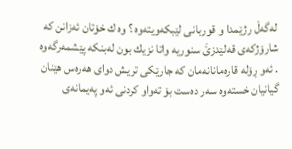له‌گه‌ڵ رژێمدا و قوربانی‌ لێبكه‌ویته‌وه‌ ؟ وه‌ ك خۆتان ئه‌زانن كه‌ شارۆژكه‌ی‌ قه‌لێدزێ‌َ سنوریه‌ واتا نزیك بون له‌بنكه‌ پێشمه‌رگه‌وه‌ . ئه‌و ڕۆله‌ قاره‌مانانه‌مان كه‌ جارێكی‌ تریش دوای‌ هه‌ره‌س هێنان گیانیان خسته‌وه‌ سه‌ر ده‌ست بۆ ته‌واو كردنی‌ ئه‌و په‌یمانه‌ی‌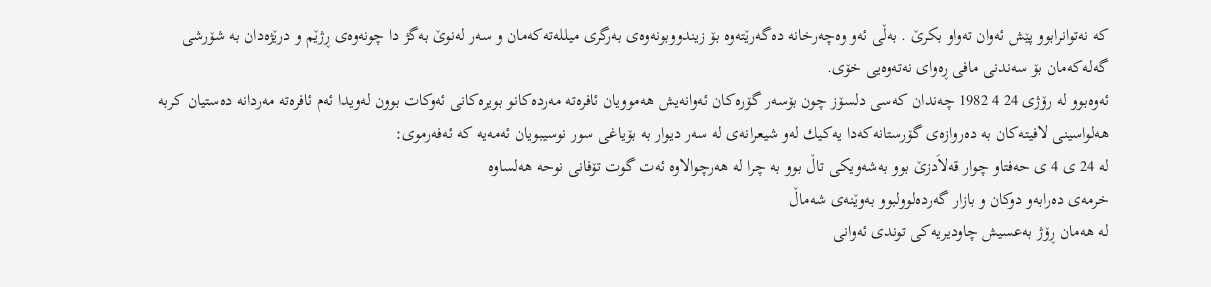كه‌ نه‌توانرابوو پێش ئه‌وان ته‌واو بكرێ‌ . به‌ڵی‌ ئه‌و وه‌چه‌رخانه‌ ده‌گه‌رێته‌وه‌ بۆ زیندووبونه‌وه‌ی‌ به‌رگری‌ میلله‌ته‌كه‌مان و سه‌ر له‌نوێ‌ به‌گژ دا چونه‌وه‌ی‌ ڕژێم و درێژه‌دان به‌ شۆرشی‌ گه‌له‌كه‌مان بۆ سه‌ندنی‌ مافی‌ ڕه‌وای‌ نه‌ته‌وه‌یی‌ خۆی‌.
ئه‌وه‌بوو له‌ رۆژی‌ 24 4 1982 چه‌ندان كه‌سی‌ دلسۆز چون بۆسه‌ر گۆره‌كان ئه‌وانه‌یش هه‌موویان ئافره‌ته‌ مه‌رده‌كانو بویره‌كانی‌ ئه‌وكات بوون له‌ویدا ئه‌م ئافره‌ته‌ مه‌ردانه‌ ده‌ستیان كربه‌ هه‌لواسینی‌ لافیته‌كان به‌ ده‌روازه‌ی‌ گۆرستانه‌كه‌دا یه‌كیك له‌و شیعرانه‌ی‌ له‌ سه‌ر دیوار به‌ بۆیاغی‌ سور نوسیبویان ئه‌مه‌یه‌ كه‌ ئه‌فه‌رموی‌:
له‌ 24 ی‌ 4 ی‌ حه‌فتاو چوار قه‌لاَدزێ‌ بوو به‌شه‌ویكی‌ تاڵ بوو به‌ چرا له‌ هه‌رچوالاوه‌ ئه‌ت گوت تۆفانی‌ نوحه‌ هه‌لساوه‌
خرمه‌ی‌ ده‌رابه‌و دوكان و بازار گه‌رده‌لوولبوو به‌وێنه‌ی‌ شه‌ماڵ
له‌ هه‌مان ڕۆژ به‌عسیش چاودیریه‌كی‌ توندی‌ ئه‌وانی‌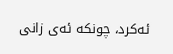ئه‌كرد، چونكه‌ ئه‌ی‌ زانی‌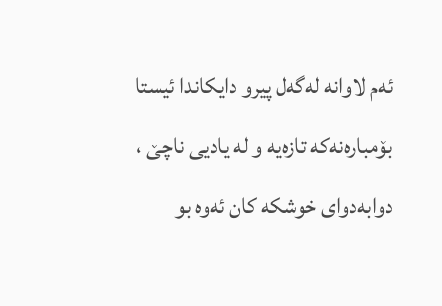ئه‌م لاوانه‌ له‌گه‌ل پیرو دایكاندا ئیستا بۆمباره‌نه‌كه‌ تازه‌یه‌ و له‌ یادیی‌ ناچێ‌ ،
دوابه‌دوای‌ خوشكه‌ كان ئه‌وه‌ بو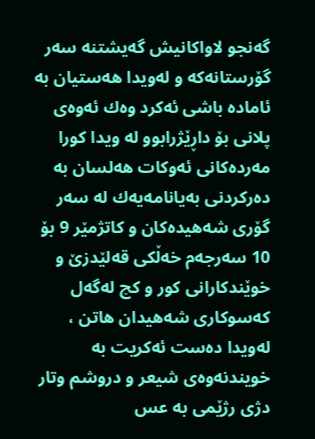گه‌نجو لاواكانیش گه‌یشتنه‌ سه‌ر گۆرستانه‌كه‌ و له‌ویدا هه‌ستیان به‌ ئاماده‌ باشی‌ ئه‌كرد وه‌ك ئه‌وه‌ی‌ پلانی‌ بۆ داڕێژرابوو له‌ ویدا كورا مه‌رده‌كانی‌ ئه‌وكات هه‌لسان به‌ ده‌ركردنی‌ به‌یانامه‌یه‌ك له‌ سه‌ر گۆری‌ شه‌هیده‌كان و كاتژمێر 9 بۆ 10 سه‌رجه‌م خه‌ڵكی‌ قه‌لێدزێ‌ و خوێندكارانی‌ كور و كچ له‌گه‌ل كه‌سوكاری‌ شه‌هیدان هاتن ، له‌ویدا ده‌ست ئه‌كریت به‌ خویندنه‌وه‌ی‌ شیعر و دروشم وتار دژی‌ رژێمی‌ به‌ عس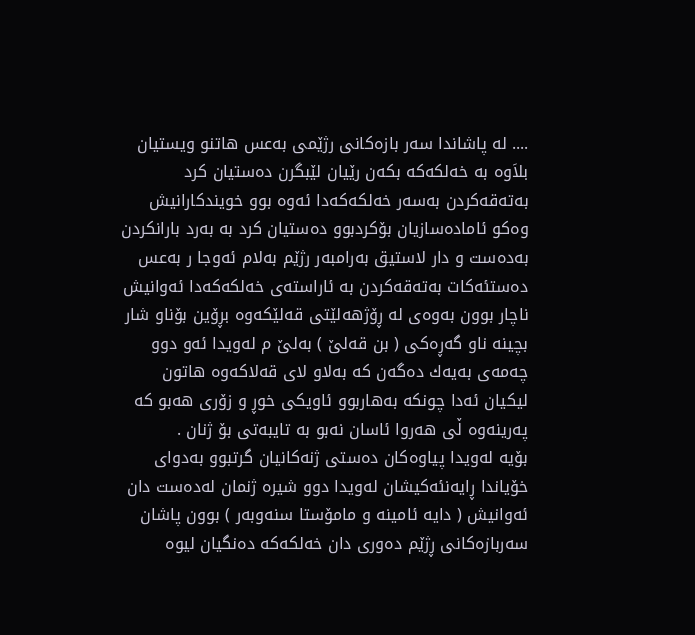.... له‌ پاشاندا سه‌ر بازه‌كانی‌ رژێمی‌ به‌عس هاتنو ویستیان بلاَوه‌ به‌ خه‌لكه‌كه‌ بكه‌ن رێیان لێبگرن ده‌ستیان كرد به‌ته‌قه‌كردن به‌سه‌ر خه‌لكه‌كه‌دا ئه‌وه‌ بوو خویندكارانیش وه‌كو ئاماده‌سازیان بۆكردبوو ده‌ستیان كرد به‌ به‌رد بارانكردن به‌ده‌ست و دار لاستیق به‌رامبه‌ر رژێم به‌لام ئه‌وجا ر به‌عس ده‌ستئه‌كات به‌ته‌قه‌كردن به‌ ئاراسته‌ی‌ خه‌لكه‌كه‌دا ئه‌وانیش ناچار بوون به‌وه‌ی‌ له‌ ڕۆژهه‌لێتی‌ قه‌لێكه‌وه‌ بڕۆین بۆناو شار بچینه‌ ناو گه‌ڕه‌كی‌ ( بن قه‌لێ ) به‌لێ م له‌ویدا ئه‌و دوو چه‌مه‌ی‌ به‌یه‌ك ده‌گه‌ن كه‌ به‌لاو لای‌ قه‌لاكه‌وه‌ هاتون لیكیان ئه‌دا چونكه‌ به‌هاربوو ئاویكی‌ خوڕ و زۆری‌ هه‌بو كه‌ په‌رینه‌وه‌ ڵی‌ هه‌روا ئاسان نه‌بو به‌ تایبه‌تی‌ بۆ ژنان .
بۆیه‌ له‌ویدا پیاوه‌كان ده‌ستی‌ ژنه‌كانیان گرتبوو به‌دوای‌ خۆیاندا ڕایه‌نئه‌كیشان له‌ویدا دوو شیره‌ ژنمان له‌ده‌ست دان ئه‌وانیش ( دایه‌ ئامینه‌ و مامۆستا سنه‌وبه‌ر ) بوون پاشان سه‌ربازه‌كانی‌ ڕژێم ده‌وری‌ دان خه‌لكه‌كه‌ ده‌نگیان لیوه‌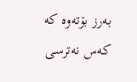به‌رز بۆته‌وه‌ كه‌ كه‌س نه‌ترسی‌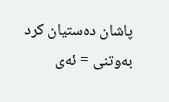پاشان ده‌ستیان كرد به‌وتنی‌ = ئه‌ی‌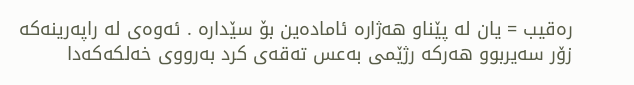ره‌قیب = یان له‌ پێناو هه‌ژاره‌ ئاماده‌ین بۆ سێداره‌ . ئه‌وه‌ی‌ له‌ راپه‌رینه‌كه‌ زۆر سه‌یربوو هه‌ركه‌ رژێمی‌ به‌عس ته‌قه‌ی‌ كرد به‌رووی‌ خه‌لكه‌كه‌دا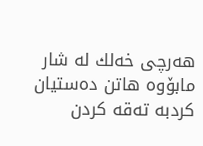هه‌رچی‌ خه‌لك له‌ شار مابۆوه‌ هاتن ده‌ستیان كردبه‌ ته‌قه‌ كردن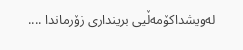له‌ویشداكۆمه‌ڵیی‌ برینداری‌ زۆرماندا ....